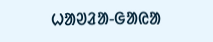ᱦᱟᱣᱲᱟ-ᱜᱟᱭᱟ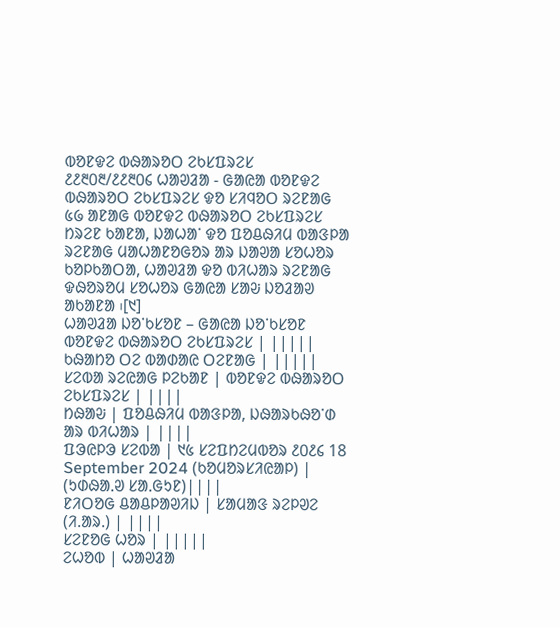ᱵᱚᱱᱫᱮ ᱵᱷᱟᱨᱚᱛ ᱮᱠᱥᱯᱨᱮᱥ
᱒᱒᱓᱐᱓/᱒᱒᱓᱐᱔ ᱦᱟᱣᱲᱟ - ᱜᱟᱭᱟ ᱵᱚᱱᱫᱮ ᱵᱷᱟᱨᱚᱛ ᱮᱠᱥᱯᱨᱮᱥ ᱫᱚ ᱥᱤᱧᱚᱛ ᱨᱮᱱᱟᱜ ᱕᱙ ᱟᱱᱟᱜ ᱵᱚᱱᱫᱮ ᱵᱷᱟᱨᱚᱛ ᱮᱠᱥᱯᱨᱮᱥ ᱴᱨᱮᱱ ᱠᱟᱱᱟ, ᱡᱟᱦᱟᱸ ᱫᱚ ᱯᱚᱪᱷᱤᱢ ᱵᱟᱝᱞᱟ ᱨᱮᱱᱟᱜ ᱢᱟᱦᱟᱱᱚᱜᱚᱨ ᱟᱨ ᱡᱟᱣᱟ ᱥᱚᱦᱚᱨ ᱠᱚᱞᱠᱟᱛᱟ, ᱦᱟᱣᱲᱟ ᱫᱚ ᱵᱤᱦᱟᱨ ᱨᱮᱱᱟᱜ ᱫᱷᱚᱨᱚᱢ ᱥᱚᱦᱚᱨ ᱜᱟᱭᱟ ᱥᱟᱶ ᱡᱚᱲᱟᱣ ᱟᱠᱟᱱᱟ ᱾[᱑]
ᱦᱟᱣᱲᱟ ᱡᱚᱸᱠᱥᱚᱱ – ᱜᱟᱭᱟ ᱡᱚᱸᱠᱥᱚᱱ ᱵᱚᱱᱫᱮ ᱵᱷᱟᱨᱚᱛ ᱮᱠᱥᱯᱨᱮᱥ | |||||
ᱠᱷᱟᱴᱚ ᱛᱮ ᱵᱟᱰᱟᱭ ᱛᱮᱱᱟᱜ | |||||
ᱥᱮᱵᱟ ᱨᱮᱭᱟᱜ ᱞᱮᱠᱟᱱ | ᱵᱚᱱᱫᱮ ᱵᱷᱟᱨᱚᱛ ᱮᱠᱥᱯᱨᱮᱥ | ||||
ᱴᱷᱟᱶ | ᱯᱚᱪᱷᱤᱢ ᱵᱟᱝᱞᱟ, ᱡᱷᱟᱨᱠᱷᱚᱸᱰ ᱟᱨ ᱵᱤᱦᱟᱨ | ||||
ᱯᱳᱭᱞᱳ ᱥᱮᱵᱟ | ᱑᱕ ᱥᱮᱯᱴᱮᱢᱵᱚᱨ ᱒᱐᱒᱔ 18 September 2024 (ᱠᱚᱢᱚᱨᱥᱤᱭᱟᱞ) | (ᱩᱰᱷᱟᱹᱣ ᱥᱟᱹᱜᱩᱱ)||||
ᱱᱤᱛᱚᱜ ᱪᱟᱪᱞᱟᱣᱤᱡ | ᱥᱟᱢᱟᱝ ᱨᱮᱞᱣᱮ (ᱤ.ᱟᱨ.) | ||||
ᱥᱮᱱᱚᱜ ᱦᱚᱨ | |||||
ᱮᱦᱚᱵ | ᱦᱟᱣᱲᱟ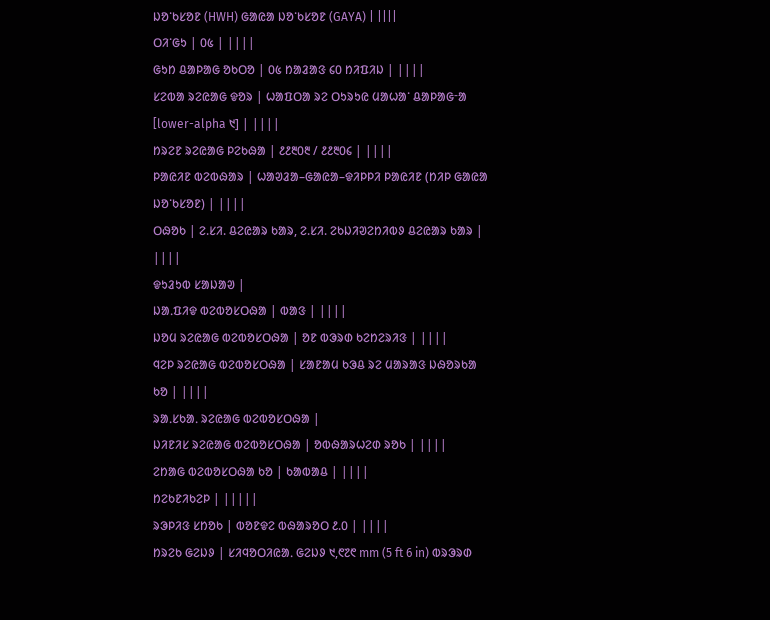ᱡᱚᱸᱠᱥᱚᱱ (HWH) ᱜᱟᱭᱟ ᱡᱚᱸᱠᱥᱚᱱ (GAYA) | ||||
ᱛᱤᱸᱜᱩ | ᱐᱕ | ||||
ᱜᱩᱴ ᱪᱟᱞᱟᱜ ᱚᱠᱛᱚ | ᱐᱕ ᱴᱟᱲᱟᱝ ᱔᱐ ᱴᱤᱯᱤᱡ | ||||
ᱥᱮᱵᱟ ᱨᱮᱭᱟᱜ ᱫᱚᱨ | ᱦᱟᱯᱛᱟ ᱨᱮ ᱛᱩᱨᱩᱭ ᱢᱟᱦᱟᱸ ᱪᱟᱞᱟᱜᱼᱟ [lower-alpha ᱑] | ||||
ᱴᱨᱮᱱ ᱨᱮᱭᱟᱜ ᱞᱮᱠᱷᱟ | ᱒᱒᱓᱐᱓ / ᱒᱒᱓᱐᱔ | ||||
ᱞᱟᱭᱤᱱ ᱵᱮᱵᱷᱟᱨ | ᱦᱟᱣᱲᱟ–ᱜᱟᱭᱟ–ᱫᱤᱞᱞᱤ ᱞᱟᱭᱤᱱ (ᱴᱤᱞ ᱜᱟᱭᱟ ᱡᱚᱸᱠᱥᱚᱱ) | ||||
ᱛᱷᱚᱠ | ᱮ.ᱥᱤ. ᱪᱮᱭᱟᱨ ᱠᱟᱨ, ᱮ.ᱥᱤ. ᱮᱠᱡᱤᱣᱮᱴᱤᱵᱽ ᱪᱮᱭᱟᱨ ᱠᱟᱨ | ||||
ᱫᱩᱲᱩᱵ ᱥᱟᱡᱟᱣ |
ᱡᱟᱹᱯᱤᱫ ᱵᱮᱵᱚᱥᱛᱷᱟ | ᱵᱟᱝ | ||||
ᱡᱚᱢ ᱨᱮᱭᱟᱜ ᱵᱮᱵᱚᱥᱛᱷᱟ | ᱚᱱ ᱵᱳᱨᱰ ᱠᱮᱴᱮᱨᱤᱝ | ||||
ᱧᱮᱞ ᱨᱮᱭᱟᱜ ᱵᱮᱵᱚᱥᱛᱷᱟ | ᱥᱟᱱᱟᱢ ᱠᱳᱪ ᱨᱮ ᱢᱟᱨᱟᱝ ᱡᱷᱚᱨᱠᱟ ᱠᱚ | ||||
ᱨᱟᱹᱥᱠᱟᱹ ᱨᱮᱭᱟᱜ ᱵᱮᱵᱚᱥᱛᱷᱟ |
ᱡᱤᱱᱤᱥ ᱨᱮᱭᱟᱜ ᱵᱮᱵᱚᱥᱛᱷᱟ | ᱚᱵᱷᱟᱨᱦᱮᱰ ᱨᱚᱠ | ||||
ᱮᱴᱟᱜ ᱵᱮᱵᱚᱥᱛᱷᱟ ᱠᱚ | ᱠᱟᱵᱟᱪ | ||||
ᱴᱮᱠᱱᱤᱠᱮᱞ | |||||
ᱨᱳᱞᱤᱝ ᱥᱴᱚᱠ | ᱵᱚᱱᱫᱮ ᱵᱷᱟᱨᱚᱛ ᱒.᱐ | ||||
ᱴᱨᱮᱠ ᱜᱮᱡᱽ | ᱥᱤᱧᱚᱛᱤᱭᱟᱹ ᱜᱮᱡᱽ ᱑,᱖᱗᱖ mm (5 ft 6 in) ᱵᱨᱳᱨᱰ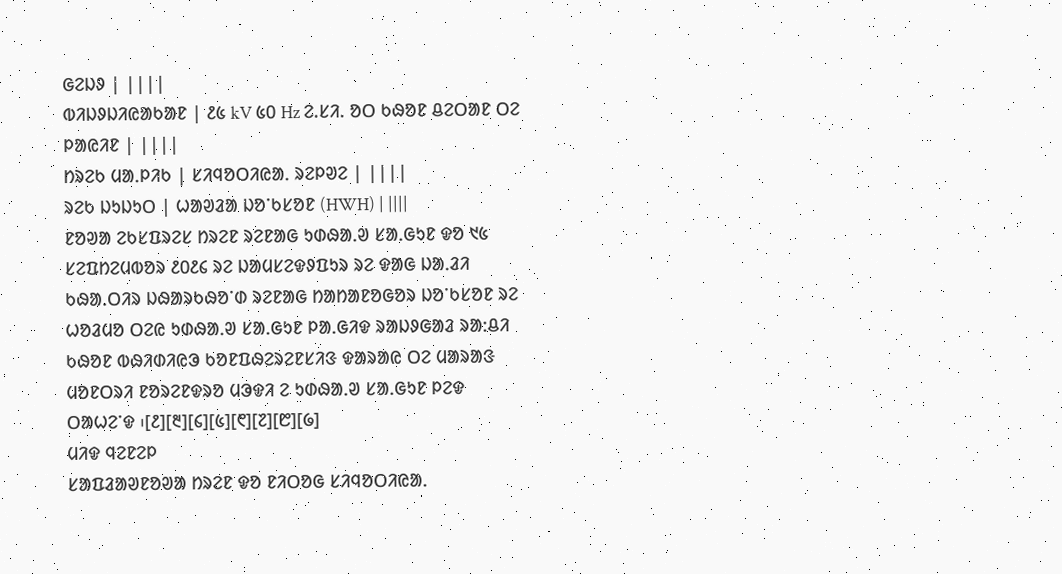ᱜᱮᱡᱽ | ||||
ᱵᱤᱡᱽᱡᱤᱭᱟᱠᱟᱱ | ᱒᱕ kV ᱕᱐ Hz ᱮ.ᱥᱤ. ᱚᱛ ᱠᱷᱚᱱ ᱪᱮᱛᱟᱱ ᱛᱮ ᱞᱟᱭᱤᱱ | ||||
ᱴᱨᱮᱠ ᱢᱟᱹᱞᱤᱠ | ᱥᱤᱧᱚᱛᱤᱭᱟᱹ ᱨᱮᱞᱣᱮ | ||||
ᱨᱮᱠ ᱡᱩᱡᱩᱛ | ᱦᱟᱣᱲᱟ ᱡᱚᱸᱠᱥᱚᱱ (HWH) | ||||
ᱱᱚᱣᱟ ᱮᱠᱥᱯᱨᱮᱥ ᱴᱨᱮᱱ ᱨᱮᱱᱟᱜ ᱩᱰᱷᱟᱹᱣ ᱥᱟᱹᱜᱩᱱ ᱫᱚ ᱑᱕ ᱥᱮᱯᱴᱮᱢᱵᱚᱨ ᱒᱐᱒᱔ ᱨᱮ ᱡᱟᱢᱥᱮᱫᱽᱯᱩᱨ ᱨᱮ ᱫᱟᱜ ᱡᱟᱹᱲᱤ ᱠᱷᱟᱹᱛᱤᱨ ᱡᱷᱟᱨᱠᱷᱚᱸᱰ ᱨᱮᱱᱟᱜ ᱴᱟᱴᱟᱱᱚᱜᱚᱨ ᱡᱚᱸᱠᱥᱚᱱ ᱨᱮ ᱦᱚᱲᱢᱚ ᱛᱮᱭ ᱩᱰᱷᱟᱹᱣ ᱥᱟᱹᱜᱩᱱ ᱞᱟᱹᱜᱤᱫ ᱨᱟᱡᱽᱜᱟᱲ ᱨᱟᱺᱪᱤ ᱠᱷᱚᱱ ᱵᱷᱤᱰᱤᱭᱳ ᱠᱚᱱᱯᱷᱮᱨᱮᱱᱥᱤᱝ ᱫᱟᱨᱟᱭ ᱛᱮ ᱢᱟᱨᱟᱝ ᱢᱚᱱᱛᱨᱤ ᱱᱚᱨᱮᱱᱫᱨᱚ ᱢᱳᱫᱤ ᱮ ᱩᱰᱷᱟᱹᱣ ᱥᱟᱹᱜᱩᱱ ᱞᱮᱫ ᱛᱟᱦᱮᱸᱫ ᱾[᱒][᱓][᱔][᱕][᱖][᱗][᱘][᱙]
ᱢᱤᱫ ᱧᱮᱱᱮᱞ
ᱥᱟᱯᱲᱟᱣᱱᱚᱣᱟ ᱴᱨᱮᱱ ᱫᱚ ᱱᱤᱛᱚᱜ ᱥᱤᱧᱚᱛᱤᱭᱟᱹ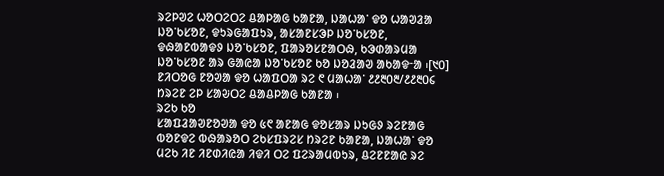ᱨᱮᱞᱣᱮ ᱦᱚᱛᱮᱛᱮ ᱪᱟᱞᱟᱜ ᱠᱟᱱᱟ, ᱡᱟᱦᱟᱸ ᱫᱚ ᱦᱟᱣᱲᱟ ᱡᱚᱸᱠᱥᱚᱱ, ᱫᱩᱨᱜᱟᱯᱩᱨ, ᱟᱥᱟᱱᱥᱳᱞ ᱡᱚᱸᱠᱥᱚᱱ, ᱫᱷᱟᱱᱵᱟᱫᱽ ᱡᱚᱸᱠᱥᱚᱱ, ᱯᱟᱨᱚᱥᱱᱟᱛᱷ, ᱠᱳᱰᱟᱨᱢᱟ ᱡᱚᱸᱠᱥᱚᱱ ᱟᱨ ᱜᱟᱭᱟ ᱡᱚᱸᱠᱥᱚᱱ ᱠᱚ ᱡᱚᱲᱟᱣ ᱟᱠᱟᱫᱼᱟ ᱾[᱑᱐] ᱱᱤᱛᱚᱜ ᱱᱚᱣᱟ ᱫᱚ ᱦᱟᱯᱛᱟ ᱨᱮ ᱖ ᱢᱟᱦᱟᱸ ᱒᱒᱓᱐᱓/᱒᱒᱓᱐᱔ ᱴᱨᱮᱱ ᱮᱞ ᱥᱟᱶᱛᱮ ᱪᱟᱪᱞᱟᱜ ᱠᱟᱱᱟ ᱾
ᱨᱮᱠ ᱠᱚ
ᱥᱟᱯᱲᱟᱣᱱᱚᱣᱟ ᱫᱚ ᱕᱖ ᱟᱱᱟᱜ ᱫᱚᱥᱟᱨ ᱡᱩᱜᱽ ᱨᱮᱱᱟᱜ ᱵᱚᱱᱫᱮ ᱵᱷᱟᱨᱚᱛ ᱮᱠᱥᱯᱨᱮᱥ ᱴᱨᱮᱱ ᱠᱟᱱᱟ, ᱡᱟᱦᱟᱸ ᱫᱚ ᱢᱮᱠ ᱤᱱ ᱤᱱᱰᱤᱭᱟ ᱤᱫᱤ ᱛᱮ ᱯᱮᱨᱟᱢᱵᱩᱨ, ᱪᱮᱱᱱᱟᱭ ᱨᱮ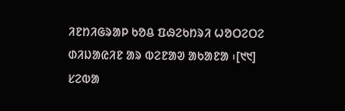ᱤᱱᱴᱤᱜᱨᱟᱞ ᱠᱚᱪ ᱯᱷᱮᱠᱴᱨᱤ ᱦᱚᱛᱮᱛᱮ ᱰᱤᱡᱟᱭᱤᱱ ᱟᱨ ᱵᱮᱱᱟᱣ ᱟᱠᱟᱱᱟ ᱾[᱑᱑]
ᱥᱮᱵᱟ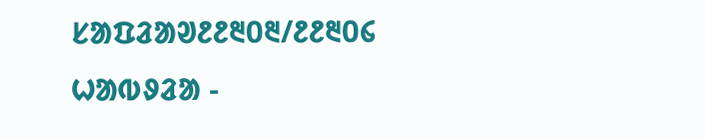ᱥᱟᱯᱲᱟᱣ᱒᱒᱓᱐᱓/᱒᱒᱓᱐᱔ ᱦᱟᱵᱽᱲᱟ -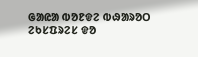ᱜᱟᱭᱟ ᱵᱚᱱᱫᱮ ᱵᱷᱟᱨᱚᱛ ᱮᱠᱥᱯᱨᱮᱥ ᱫᱚ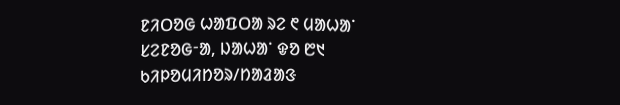ᱱᱤᱛᱚᱜ ᱦᱟᱯᱛᱟ ᱨᱮ ᱖ ᱢᱟᱦᱟᱸ ᱥᱮᱱᱚᱜᱼᱟ, ᱡᱟᱦᱟᱸ ᱫᱚ ᱘᱑ ᱠᱤᱞᱚᱢᱤᱴᱚᱨ/ᱴᱟᱲᱟᱝ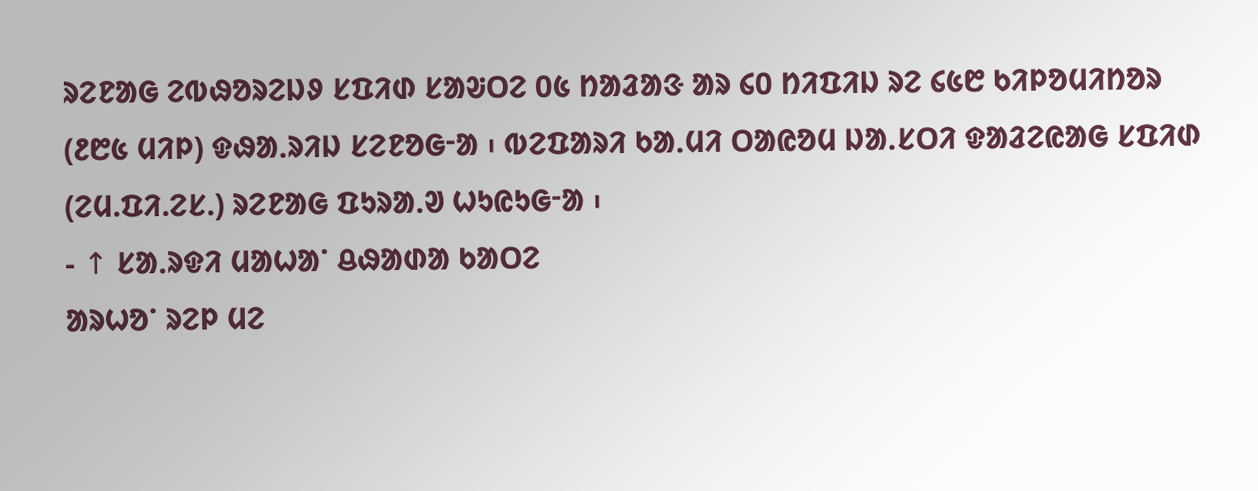ᱨᱮᱱᱟᱜ ᱮᱵᱷᱚᱨᱮᱡᱽ ᱥᱯᱤᱰ ᱥᱟᱶᱛᱮ ᱐᱕ ᱴᱟᱲᱟᱝ ᱟᱨ ᱔᱐ ᱴᱤᱯᱤᱡ ᱨᱮ ᱔᱕᱘ ᱠᱤᱞᱚᱢᱤᱴᱚᱨ (᱒᱘᱕ ᱢᱤᱞ) ᱫᱷᱟᱹᱨᱤᱡ ᱥᱮᱱᱚᱜᱼᱟ ᱾ ᱵᱮᱯᱟᱨᱤ ᱠᱟᱹᱢᱤ ᱛᱟᱭᱚᱢ ᱡᱟᱹᱥᱛᱤ ᱫᱟᱲᱮᱭᱟᱜ ᱥᱯᱤᱰ (ᱮᱢ.ᱯᱤ.ᱮᱥ.) ᱨᱮᱱᱟᱜ ᱯᱩᱨᱟᱹᱣ ᱦᱩᱭᱩᱜᱼᱟ ᱾
- ↑ ᱥᱟᱹᱨᱫᱤ ᱢᱟᱦᱟᱸ ᱪᱷᱟᱰᱟ ᱠᱟᱛᱮ
ᱟᱨᱦᱚᱸ ᱨᱮᱞ ᱢᱮ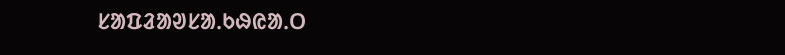ᱥᱟᱯᱲᱟᱣᱥᱟᱹᱠᱷᱭᱟᱹᱛ